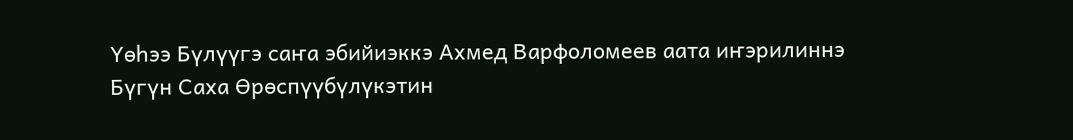Үөһээ Бүлүүгэ саҥа эбийиэккэ Ахмед Варфоломеев аата иҥэрилиннэ
Бүгүн Саха Өрөспүүбүлүкэтин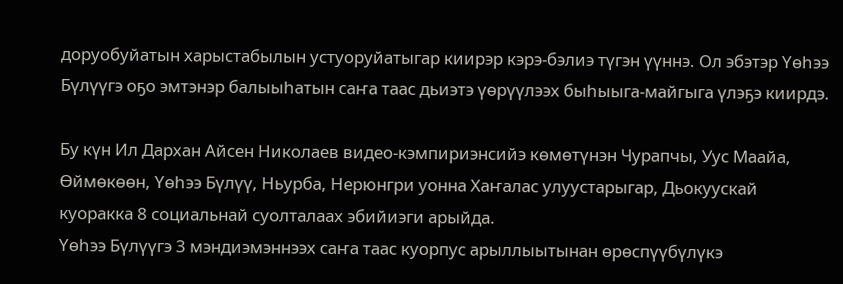доруобуйатын харыстабылын устуоруйатыгар киирэр кэрэ-бэлиэ түгэн үүннэ. Ол эбэтэр Үөһээ Бүлүүгэ оҕо эмтэнэр балыыһатын саҥа таас дьиэтэ үөрүүлээх быһыыга-майгыга үлэҕэ киирдэ.

Бу күн Ил Дархан Айсен Николаев видео-кэмпириэнсийэ көмөтүнэн Чурапчы, Уус Маайа, Өймөкөөн, Үөһээ Бүлүү, Ньурба, Нерюнгри уонна Хаҥалас улуустарыгар, Дьокуускай куоракка 8 социальнай суолталаах эбийиэги арыйда.
Үөһээ Бүлүүгэ 3 мэндиэмэннээх саҥа таас куорпус арыллыытынан өрөспүүбүлүкэ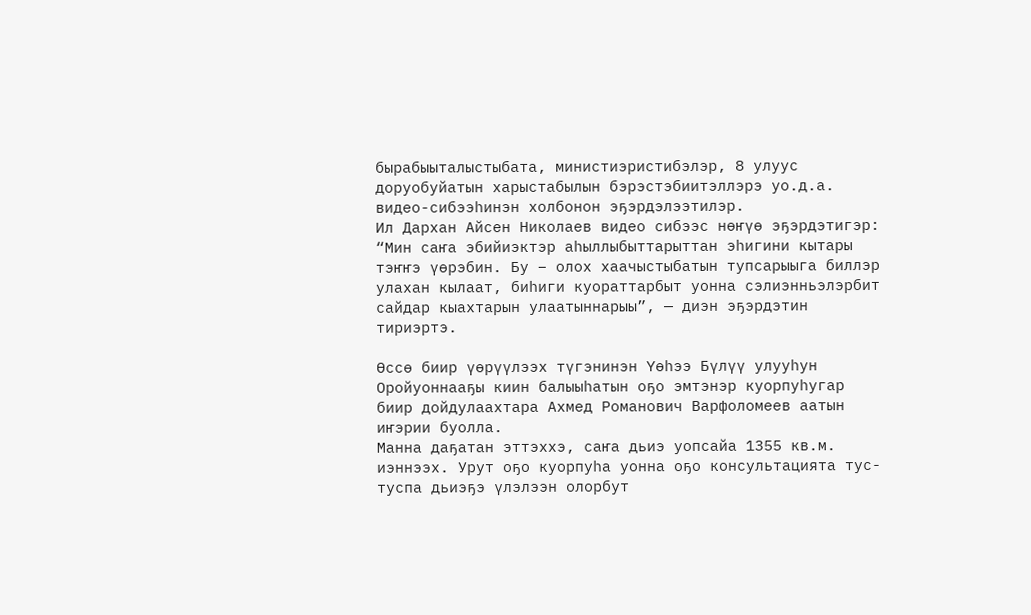бырабыыталыстыбата, министиэристибэлэр, 8 улуус доруобуйатын харыстабылын бэрэстэбиитэллэрэ уо.д.а. видео-сибээһинэн холбонон эҕэрдэлээтилэр.
Ил Дархан Айсен Николаев видео сибээс нөҥүө эҕэрдэтигэр: “Мин саҥа эбийиэктэр аһыллыбыттарыттан эһигини кытары тэҥҥэ үөрэбин. Бу – олох хаачыстыбатын тупсарыыга биллэр улахан кылаат, биһиги куораттарбыт уонна сэлиэнньэлэрбит сайдар кыахтарын улаатыннарыы”, — диэн эҕэрдэтин тириэртэ.

Өссө биир үөрүүлээх түгэнинэн Үөһээ Бүлүү улууһун Оройуоннааҕы киин балыыһатын оҕо эмтэнэр куорпуһугар биир дойдулаахтара Ахмед Романович Варфоломеев аатын иҥэрии буолла.
Манна даҕатан эттэххэ, саҥа дьиэ уопсайа 1355 кв.м. иэннээх. Урут оҕо куорпуһа уонна оҕо консультацията тус-туспа дьиэҕэ үлэлээн олорбут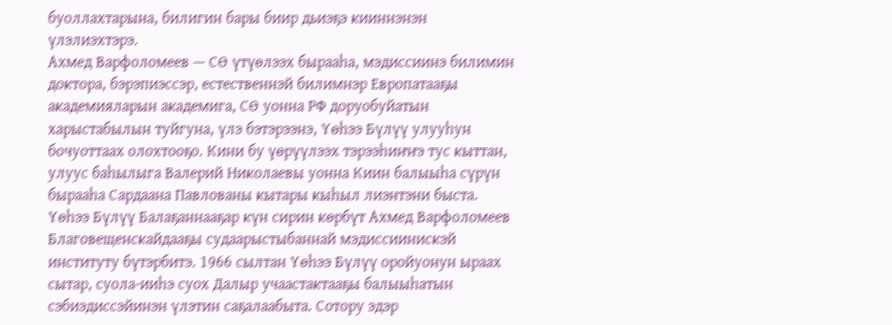буоллахтарына, билигин бары биир дьиэҕэ кииннэнэн үлэлиэхтэрэ.
Ахмед Варфоломеев — СӨ үтүөлээх бырааһа, мэдиссиинэ билимин доктора, бэрэпиэссэр, естественнэй билимнэр Европатааҕы академияларын академига, СӨ уонна РФ доруобуйатын харыстабылын туйгуна, үлэ бэтэрээнэ, Үөһээ Бүлүү улууһун бочуоттаах олохтооҕо. Кини бу үөрүүлээх тэрээһиҥҥэ тус кыттан, улуус баһылыга Валерий Николаевы уонна Киин балыыһа сүрүн бырааһа Сардаана Павлованы кытары кыһыл лиэнтэни быста.
Үөһээ Бүлүү Балаҕаннааҕар күн сирин көрбүт Ахмед Варфоломеев Благовещенскайдааҕы судаарыстыбаннай мэдиссиинискэй институту бүтэрбитэ. 1966 сылтан Үөһээ Бүлүү оройуонун ыраах сытар, суола-ииһэ суох Далыр учаастактааҕы балыыһатын сэбиэдиссэйинэн үлэтин саҕалаабыта. Сотору эдэр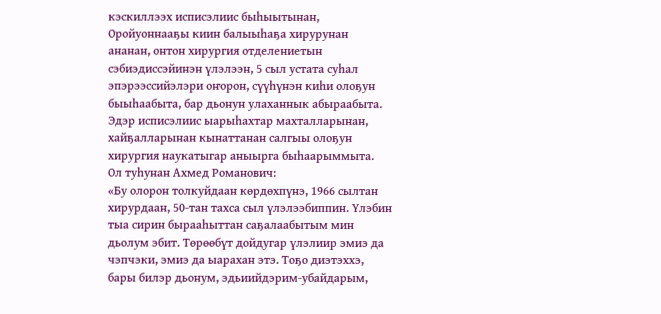кэскиллээх исписэлиис быһыытынан, Оройуоннааҕы киин балыыһаҕа хирурунан ананан, онтон хирургия отделениетын сэбиэдиссэйинэн үлэлээн, 5 сыл устата суһал эпэрээссийэлэри оҥорон, сүүһүнэн киһи олоҕун быыһаабыта, бар дьонун улаханнык абыраабыта. Эдэр исписэлиис ыарыһахтар махталларынан, хайҕалларынан кынаттанан салгыы олоҕун хирургия наукатыгар аныырга быһаарыммыта.
Ол туһунан Ахмед Романович:
«Бу олорон толкуйдаан көрдөхпүнэ, 1966 сылтан хирурдаан, 50-тан тахса сыл үлэлээбиппин. Үлэбин тыа сирин бырааһыттан саҕалаабытым мин дьолум эбит. Төрөөбүт дойдугар үлэлиир эмиэ да чэпчэки, эмиэ да ыарахан этэ. Тоҕо диэтэххэ, бары билэр дьонум, эдьиийдэрим-убайдарым,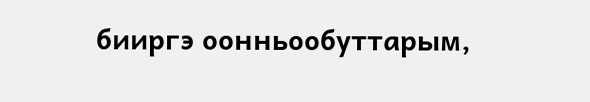бииргэ оонньообуттарым,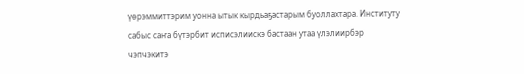үөрэммиттэрим уонна ытык кырдьаҕастарым буоллахтара. Институту сабыс саҥа бүтэрбит исписэлиискэ бастаан утаа үлэлиирбэр чэпчэкитэ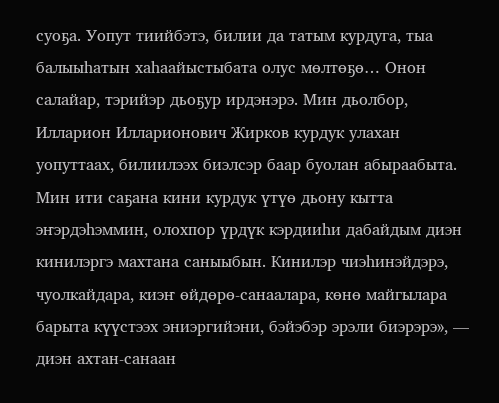суоҕа. Уопут тиийбэтэ, билии да татым курдуга, тыа балыыһатын хаһаайыстыбата олус мөлтөҕө… Онон салайар, тэрийэр дьоҕур ирдэнэрэ. Мин дьолбор, Илларион Илларионович Жирков курдук улахан уопуттаах, билиилээх биэлсэр баар буолан абыраабыта. Мин ити саҕана кини курдук үтүө дьону кытта эҥэрдэһэммин, олохпор үрдүк кэрдииһи дабайдым диэн кинилэргэ махтана саныыбын. Кинилэр чиэһинэйдэрэ, чуолкайдара, киэҥ өйдөрө-санаалара, көнө майгылара барыта күүстээх эниэргийэни, бэйэбэр эрэли биэрэрэ», — диэн ахтан-санаан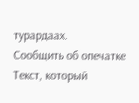турардаах.
Сообщить об опечатке
Текст, который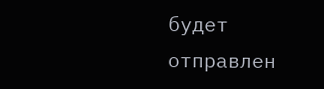будет отправлен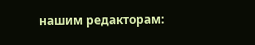нашим редакторам: